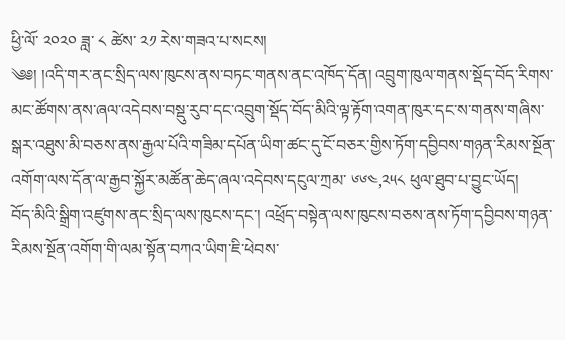ཕྱི་ལོ་ ༢༠༢༠ ཟླ་ ༨ ཚེས་ ༢༡ རེས་གཟའ་པ་སངས།
༄༅། །འདི་གར་ནང་སྲིད་ལས་ཁུངས་ནས་བཏང་གནས་ནང་འཁོད་དོན། འབྲུག་ཁུལ་གནས་སྡོད་བོད་རིགས་མང་ཚོགས་ནས་ཞལ་འདེབས་བསྡུ་རུབ་དང་འབྲུག་སྡོད་བོད་མིའི་ལྟ་རྟོག་འགན་ཁུར་དང་ས་གནས་གཞིས་སྒར་འཐུས་མི་བཅས་ནས་རྒྱལ་པོའི་གཟིམ་དཔོན་ཡིག་ཚང་དུ་ངོ་བཅར་གྱིས་ཏོག་དབྱིབས་གཉན་རིམས་སྔོན་འགོག་ལས་དོན་ལ་རྒྱབ་སྐྱོར་མཚོན་ཆེད་ཞལ་འདེབས་དངུལ་ཀྲམ་ ༦༦༤,༢༥༨ ཕུལ་ཐུབ་པ་བྱུང་ཡོད།
བོད་མིའི་སྒྲིག་འཛུགས་ནང་སྲིད་ལས་ཁུངས་དང་། འཕྲོད་བསྟེན་ལས་ཁུངས་བཅས་ནས་ཏོག་དབྱིབས་གཉན་རིམས་སྔོན་འགོག་གི་ལམ་སྟོན་བཀའ་ཡིག་ཇི་ཕེབས་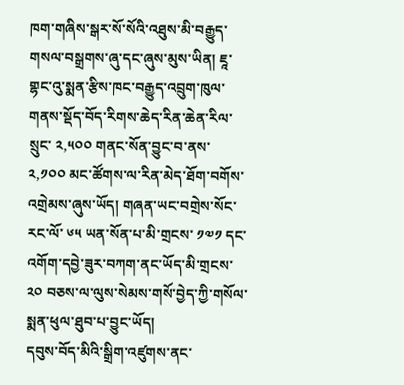ཁག་གཞིས་སྒར་སོ་སོའི་འཐུས་མི་བརྒྱུད་གསལ་བསྒྲགས་ཞུ་དང་ཞུས་མུས་ཡིན། ཇཱ་གྷང་འུ་སྨན་རྩིས་ཁང་བརྒྱུད་འབྲུག་ཁུལ་གནས་སྡོད་བོད་རིགས་ཆེད་རིན་ཆེན་རིལ་སྲུང་ ༢,༥༠༠ གནང་སོན་བྱུང་བ་ནས་ ༢,༡༠༠ མང་ཚོགས་ལ་རིན་མེད་ཐོག་བགོས་འགྲེམས་ཞུས་ཡོད། གཞན་ཡང་བགྲེས་སོང་རང་ལོ་ ༦༥ ཡན་སོན་པ་མི་གྲངས་ ༡༧༡ དང་འགོག་དབྱེ་ཟུར་བཀག་ནང་ཡོད་མི་གྲངས་ ༢༠ བཅས་ལ་ལུས་སེམས་གསོ་བྱེད་ཀྱི་གསོལ་སྨན་ཕུལ་ཐུབ་པ་བྱུང་ཡོད།
དབུས་བོད་མིའི་སྒྲིག་འཛུགས་ནང་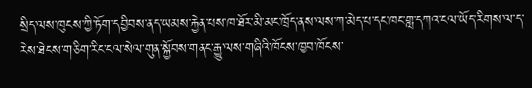སྲིད་ལས་ཁུངས་ཀྱི་ཏོག་དབྱིབས་ནད་ཡམས་རྐྱེན་པས་ཁ་ཐོར་མི་མང་ཁྲོད་ནས་ལས་ཀ་མེད་པ་དང་ཁང་གླ་དཀའ་ངལ་ཡོད་རིགས་ལ་ད་རེས་ཐེངས་གཅིག་རིང་ངལ་སེལ་གུན་སྐྱོབས་གནང་རྒྱུ་ལས་གཞིའི་ཁོངས་ཁྱབ་ཁོངས་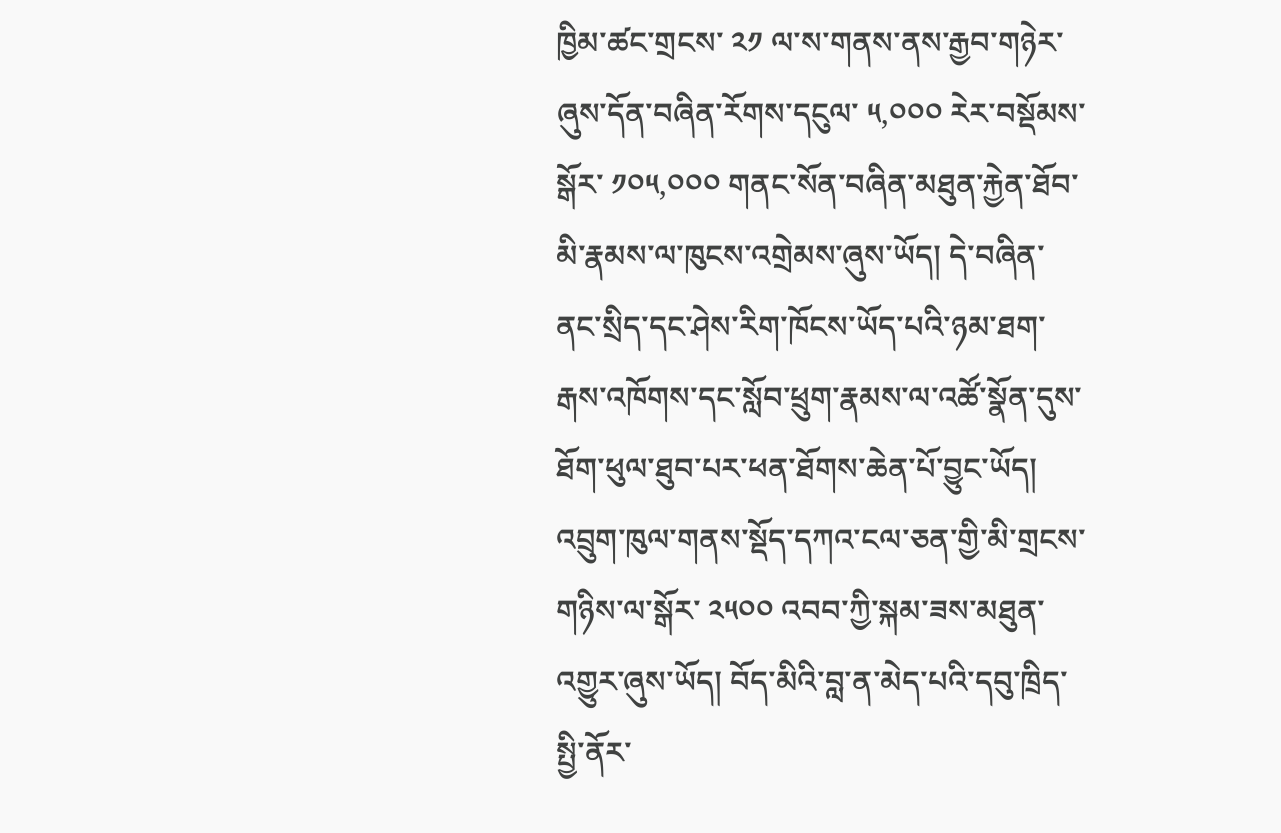ཁྱིམ་ཚང་གྲངས་ ༢༡ ལ་ས་གནས་ནས་རྒྱབ་གཉེར་ཞུས་དོན་བཞིན་རོགས་དངུལ་ ༥,༠༠༠ རེར་བསྡོམས་སྒོར་ ༡༠༥,༠༠༠ གནང་སོན་བཞིན་མཐུན་རྐྱེན་ཐོབ་མི་རྣམས་ལ་ཁུངས་འགྲེམས་ཞུས་ཡོད། དེ་བཞིན་ནང་སྲིད་དང་ཤེས་རིག་ཁོངས་ཡོད་པའི་ཉམ་ཐག་རྒས་འཁོགས་དང་སློབ་ཕྲུག་རྣམས་ལ་འཚོ་སྣོན་དུས་ཐོག་ཕུལ་ཐུབ་པར་ཕན་ཐོགས་ཆེན་པོ་བྱུང་ཡོད།
འབྲུག་ཁུལ་གནས་སྡོད་དཀའ་ངལ་ཅན་གྱི་མི་གྲངས་གཉིས་ལ་སྒོར་ ༢༥༠༠ འབབ་ཀྱི་སྐམ་ཟས་མཐུན་འགྱུར་ཞུས་ཡོད། བོད་མིའི་བླ་ན་མེད་པའི་དབུ་ཁྲིད་སྤྱི་ནོར་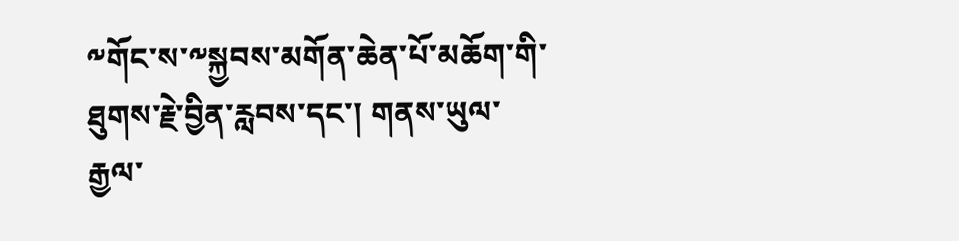༸གོང་ས་༸སྐྱབས་མགོན་ཆེན་པོ་མཆོག་གི་ཐུགས་རྗེ་བྱིན་རླབས་དང་། གནས་ཡུལ་རྒྱལ་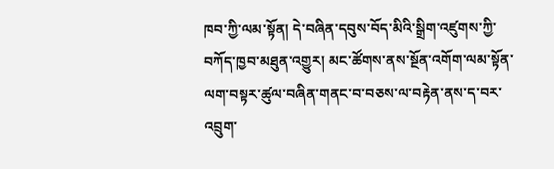ཁབ་ཀྱི་ལམ་སྟོན། དེ་བཞིན་དབུས་བོད་མིའི་སྒྲིག་འཛུགས་ཀྱི་བཀོད་ཁྱབ་མཐུན་འགྱུར། མང་ཚོགས་ནས་སྔོན་འགོག་ལམ་སྟོན་ལག་བསྟར་ཚུལ་བཞིན་གནང་བ་བཅས་ལ་བརྟེན་ནས་ད་བར་འབྲུག་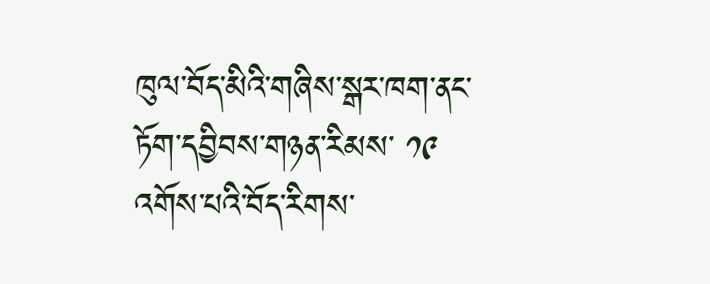ཁུལ་བོད་མིའི་གཞིས་སྒར་ཁག་ནང་ཏོག་དབྱིབས་གཉན་རིམས་ ༡༩ འགོས་པའི་བོད་རིགས་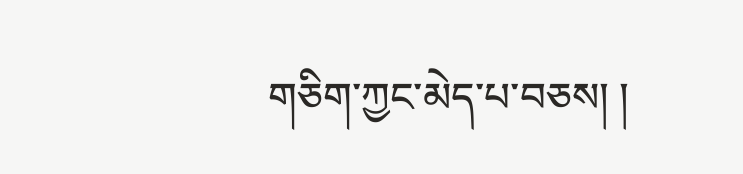གཅིག་ཀྱང་མེད་པ་བཅས། །